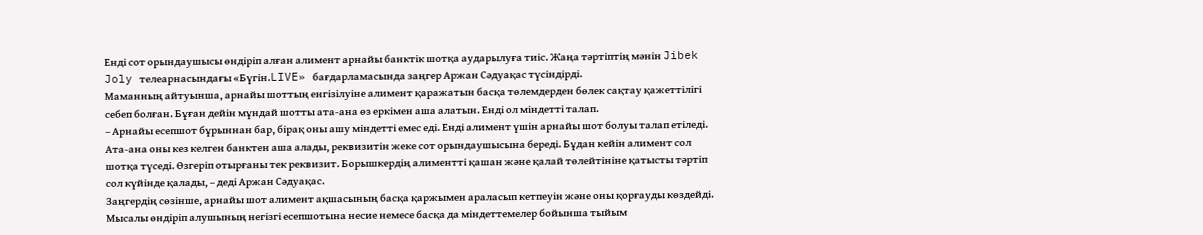Енді сот орындаушысы өндіріп алған алимент арнайы банктік шотқа аударылуға тиіс. Жаңа тәртіптің мәнін Jibek Joly телеарнасындағы «Бүгін.LIVE» бағдарламасында заңгер Аржан Сәдуақас түсіндірді.
Маманның айтуынша, арнайы шоттың енгізілуіне алимент қаражатын басқа төлемдерден бөлек сақтау қажеттілігі себеп болған. Бұған дейін мұндай шотты ата-ана өз еркімен аша алатын. Енді ол міндетті талап.
– Арнайы есепшот бұрыннан бар, бірақ оны ашу міндетті емес еді. Енді алимент үшін арнайы шот болуы талап етіледі. Ата-ана оны кез келген банктен аша алады, реквизитін жеке сот орындаушысына береді. Бұдан кейін алимент сол шотқа түседі. Өзгеріп отырғаны тек реквизит. Борышкердің алиментті қашан және қалай төлейтініне қатысты тәртіп сол күйінде қалады, – деді Аржан Сәдуақас.
Заңгердің сөзінше, арнайы шот алимент ақшасының басқа қаржымен араласып кетпеуін және оны қорғауды көздейді. Мысалы өндіріп алушының негізгі есепшотына несие немесе басқа да міндеттемелер бойынша тыйым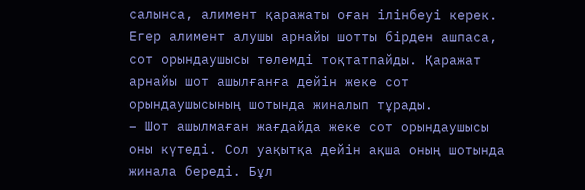салынса, алимент қаражаты оған ілінбеуі керек.
Егер алимент алушы арнайы шотты бірден ашпаса, сот орындаушысы төлемді тоқтатпайды. Қаражат арнайы шот ашылғанға дейін жеке сот орындаушысының шотында жиналып тұрады.
– Шот ашылмаған жағдайда жеке сот орындаушысы оны күтеді. Сол уақытқа дейін ақша оның шотында жинала береді. Бұл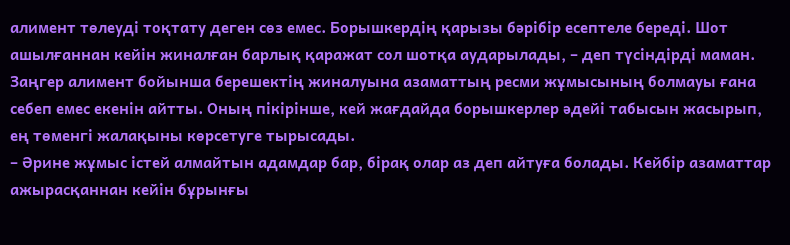алимент төлеуді тоқтату деген сөз емес. Борышкердің қарызы бәрібір есептеле береді. Шот ашылғаннан кейін жиналған барлық қаражат сол шотқа аударылады, – деп түсіндірді маман.
Заңгер алимент бойынша берешектің жиналуына азаматтың ресми жұмысының болмауы ғана себеп емес екенін айтты. Оның пікірінше, кей жағдайда борышкерлер әдейі табысын жасырып, ең төменгі жалақыны көрсетуге тырысады.
– Әрине жұмыс істей алмайтын адамдар бар, бірақ олар аз деп айтуға болады. Кейбір азаматтар ажырасқаннан кейін бұрынғы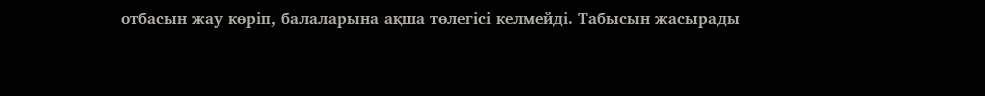отбасын жау көріп, балаларына ақша төлегісі келмейді. Табысын жасырады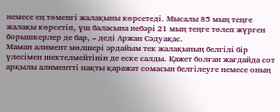немесе ең төменгі жалақыны көрсетеді. Мысалы 85 мың теңге жалақы көрсетіп, үш баласына небәрі 21 мың теңге төлеп жүрген борышкерлер де бар, – деді Аржан Сәдуақас.
Маман алимент мөлшері әрдайым тек жалақының белгілі бір үлесімен шектелмейтінін де еске салды. Қажет болған жағдайда сот арқылы алиментті нақты қаражат сомасын белгілеуге немесе оның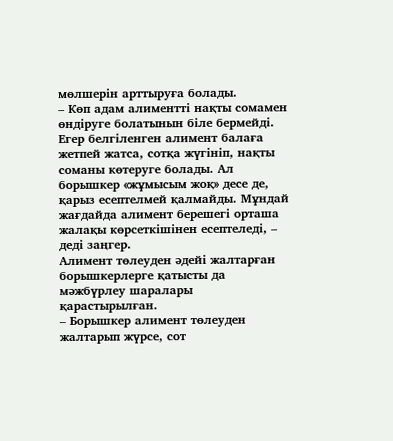мөлшерін арттыруға болады.
– Көп адам алиментті нақты сомамен өндіруге болатынын біле бермейді. Егер белгіленген алимент балаға жетпей жатса, сотқа жүгініп, нақты соманы көтеруге болады. Ал борышкер «жұмысым жоқ» десе де, қарыз есептелмей қалмайды. Мұндай жағдайда алимент берешегі орташа жалақы көрсеткішінен есептеледі, – деді заңгер.
Алимент төлеуден әдейі жалтарған борышкерлерге қатысты да мәжбүрлеу шаралары қарастырылған.
– Борышкер алимент төлеуден жалтарып жүрсе, сот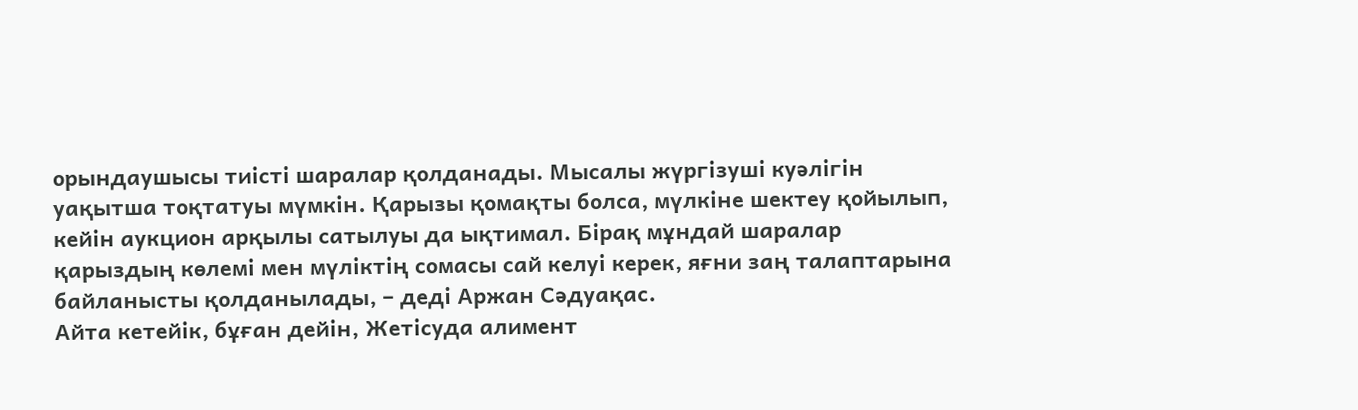орындаушысы тиісті шаралар қолданады. Мысалы жүргізуші куәлігін уақытша тоқтатуы мүмкін. Қарызы қомақты болса, мүлкіне шектеу қойылып, кейін аукцион арқылы сатылуы да ықтимал. Бірақ мұндай шаралар қарыздың көлемі мен мүліктің сомасы сай келуі керек, яғни заң талаптарына байланысты қолданылады, – деді Аржан Сәдуақас.
Айта кетейік, бұған дейін, Жетісуда алимент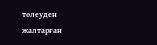төлеуден жалтарған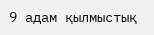9 адам қылмыстық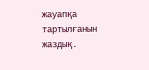жауапқа тартылғанын жаздық.